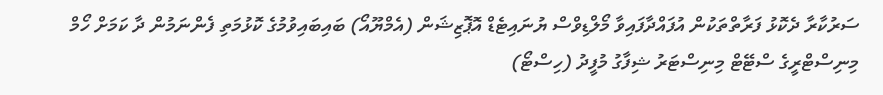ސަރުކާރާ ދެކޮޅު ފަރާތްތަކުން އުފައްދާފައިވާ މޯލްޑިވްސް ޔުނައިޓެޑް އޮޕޮޒިޝަން (އެމްޔޫއޯ) ބައިބައިވުމުގެ ކޮޅުމަތި ފެންނަމުން ދާ ކަމަށް ހޯމް މިނިސްޓްރީގެ ސްޓޭޓް މިނިސްޓަރު ޝިފާގު މުފީދު (ހިސްޓޯ)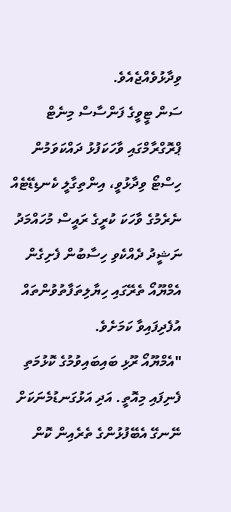ވިދާޅުވެއްޖެއެވެ.
ސަން ޓީވީގެ ފަންސާސް މިނެޓް ޕްރޮގްރާމްގައި ވާހަކަފުޅު ދައްކަވަމުން ހިސްޓޯ ވިދާޅުވީ، އިންތިގާލީ ކެނޑިޑޭޓެއް ނެރެމުގެ ވާހަކަ ކުރީގެ ރައީސް މުހައްމަދު ނަޝީދު ދެއްކެވި ހިސާބުން ފެށިގެން އެމްޔޫއޯ ތެރޭގައި ހިޔާލިތަފާތުވުންތައް އުފެދިފައިވާ ކަމަށެވެ.
"އެމްޔޫއޯ ރޫޅި ބައިބައިވުމުގެ ކޮޅުމަތި ފެނިފައި މިއޮތީ. އަދި އަޅުގަނޑުމެނަކަށް ނޭނގޭ އެބޭފުޅުންގެ ތެރެއިން ކޮން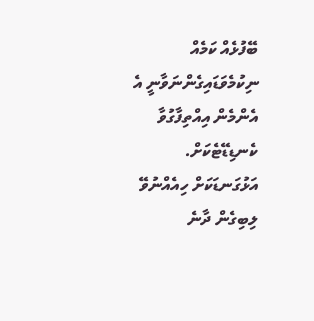ބޭފުޅެއް ކަމެއް ނިކުމެވަޑައިގެންނަވާނީ އެ އެންމެން އިއްތިފާގުވާ ކެނޑިޑޭޓެކަށް. އަޅުގަނޑަކަށް ހިއެއްނުވޭ ލިބިގެން ދާނެ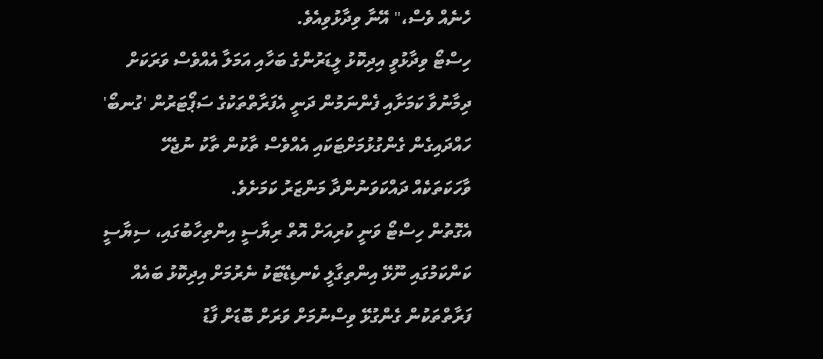ހެނެއް ވެސް،" އޭނާ ވިދާޅުވިއެވެ.
ހިސްޓޯ ވިދާޅުވީ އިދިކޮޅު ލީޑަރުންގެ ބަހާއި އަމަލާ އެއްވެސް ވަރަކަށް ދިމާނުވާ ކަމަށާއި ފެންނަމުން ދަނީ އެފަރާތްތަކުގެ ސަޕޯޓަރުން 'ގުނބޯ' ހައްދައިގެން ގެންގުޅުމަށްޓަކައި އެއްވެސް ތާކުން ތާކު ނުޖެހޭ ވާހަކަތަކެއް ދައްކަވަނުންދާ މަންޒަރު ކަމަށެވެ.
އެގޮތުން ހިސްޓޯ ވަނީ ކުރިއަށް އޮތް ރިޔާސީ އިންތިހާބުގައި، ސިޔާސީ ކަންކަމުގައި ނޫޅޭ އިންތިގާލީ ކެނޑިޑޭޓަކު ނެރުމަށް އިދިކޮޅު ބައެއް ފަރާތްތަކުން ގެންގުޅޭ ވިސްނުމަށް ވަރަށް ބޮޑަށް ފާޑު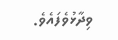ވިދާޅުވެފައެވެ.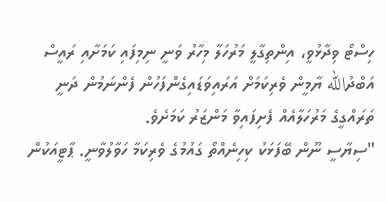ހިސްޓޯ ވިދާޅުވީ، އިންތިގާލީ މަރުހަލާ މިހާރު ވަނީ ނިމިފައި ކަމަށާއި ރައީސް އަބްދުالله ޔާމީން ވެރިކަމަށް އަރައިވަޑައިގެންފަހުން ފެންނަމުން ދަނީ ތަރައްގީގެ މަރުހަލާއެއް ފެށިފައިވާ މަންޒަރު ކަމަށެވެ.
"ސިޔާސީ ނޫން ބޭފަޅަކު ކިހިނެއްތޯ ގައުމުގެ ވެރިކަމާ ހަވާލުވާނީ. ޕާޓީއަކުން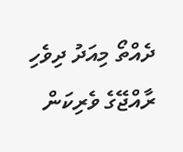ދެއްތޯ މިއަދު ދިވެހި ރާއްޖޭގެ ވެރިކަން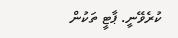ކުރެވޭނީ. ޕާޓީ ތަކުން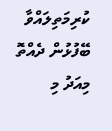ކުރިމަތިލައްވާ ބޭފުޅުން ދެއްތޮ މިއަދު މި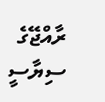ރާއްޖޭގެ ސިޔާސީ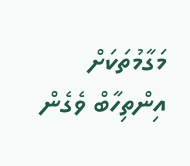މަގާމުތަކަށް އިންތިހާބް ވެގެން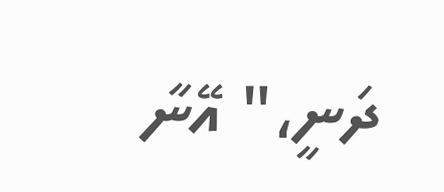ދަނީ،" އޭނާ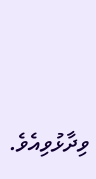ވިދާޅުވިއެވެ.